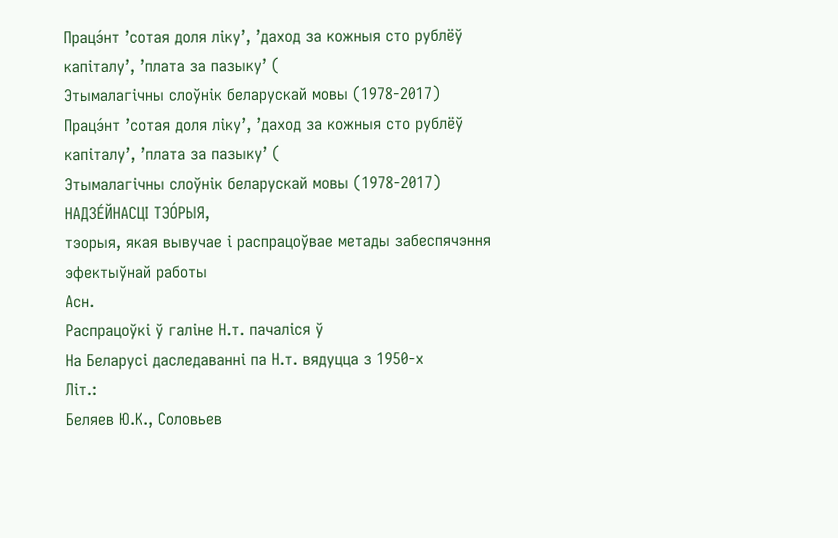Працэ́нт ’сотая доля ліку’, ’даход за кожныя сто рублёў капіталу’, ’плата за пазыку’ (
Этымалагічны слоўнік беларускай мовы (1978-2017)
Працэ́нт ’сотая доля ліку’, ’даход за кожныя сто рублёў капіталу’, ’плата за пазыку’ (
Этымалагічны слоўнік беларускай мовы (1978-2017)
НАДЗЕ́ЙНАСЦІ ТЭО́РЫЯ,
тэорыя, якая вывучае і распрацоўвае метады забеспячэння эфектыўнай работы
Асн.
Распрацоўкі ў галіне Н.т. пачаліся ў
На Беларусі даследаванні па Н.т. вядуцца з 1950-х
Літ.:
Беляев Ю.К., Соловьев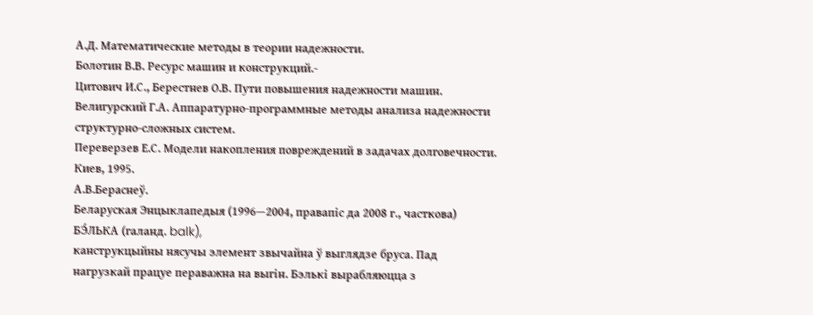А.Д. Математические методы в теории надежности.
Болотин В.В. Ресурс машин и конструкций.-
Цитович И.С., Берестнев О.В. Пути повышения надежности машин.
Велигурский Г.А. Аппаратурно-программные методы анализа надежности структурно-сложных систем.
Переверзев Е.С. Модели накопления повреждений в задачах долговечности. Киев, 1995.
А.В.Бераснеў.
Беларуская Энцыклапедыя (1996—2004, правапіс да 2008 г., часткова)
БЭ́ЛЬКА (галанд. balk),
канструкцыйны нясучы элемент звычайна ў выглядзе бруса. Пад нагрузкай працуе пераважна на выгін. Бэлькі вырабляюцца з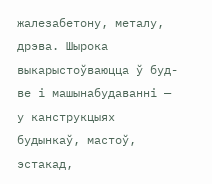жалезабетону, металу, дрэва. Шырока выкарыстоўваюцца ў буд-ве і машынабудаванні — у канструкцыях будынкаў, мастоў, эстакад,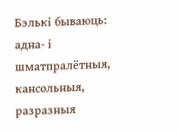Бэлькі бываюць: адна- і шматпралётныя, кансольныя, разразныя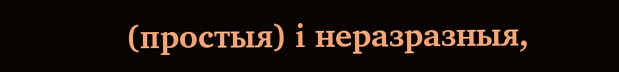(простыя) і неразразныя,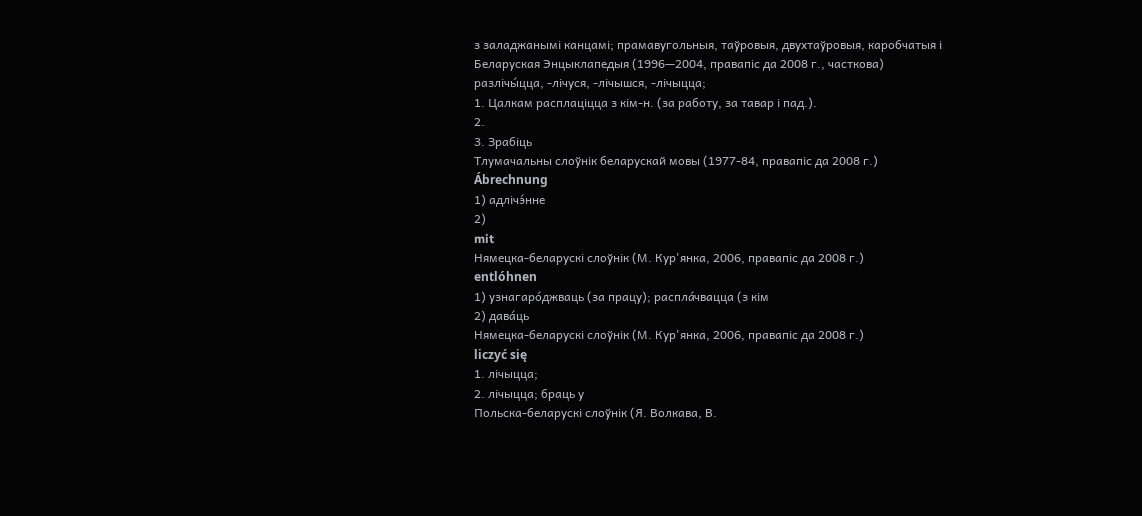з заладжанымі канцамі; прамавугольныя, таўровыя, двухтаўровыя, каробчатыя і
Беларуская Энцыклапедыя (1996—2004, правапіс да 2008 г., часткова)
разлічы́цца, ‑лічуся, ‑лічышся, ‑лічыцца;
1. Цалкам расплаціцца з кім‑н. (за работу, за тавар і пад.).
2.
3. Зрабіць
Тлумачальны слоўнік беларускай мовы (1977-84, правапіс да 2008 г.)
Ábrechnung
1) адлічэ́нне
2)
mit
Нямецка-беларускі слоўнік (М. Кур'янка, 2006, правапіс да 2008 г.)
entlóhnen
1) узнагаро́джваць (за працу); распла́чвацца (з кім
2) дава́ць
Нямецка-беларускі слоўнік (М. Кур'янка, 2006, правапіс да 2008 г.)
liczyć się
1. лічыцца;
2. лічыцца; браць у
Польска-беларускі слоўнік (Я. Волкава, В.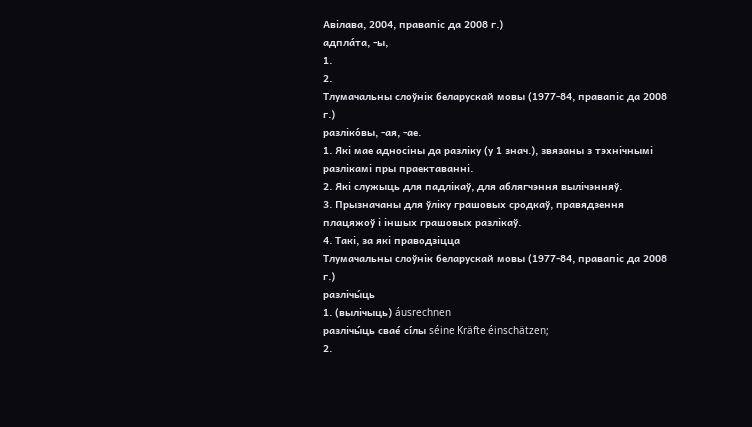Авілава, 2004, правапіс да 2008 г.)
адпла́та, ‑ы,
1.
2.
Тлумачальны слоўнік беларускай мовы (1977-84, правапіс да 2008 г.)
разліко́вы, ‑ая, ‑ае.
1. Які мае адносіны да разліку (у 1 знач.), звязаны з тэхнічнымі разлікамі пры праектаванні.
2. Які служыць для падлікаў, для аблягчэння вылічэнняў.
3. Прызначаны для ўліку грашовых сродкаў, правядзення плацяжоў і іншых грашовых разлікаў.
4. Такі, за які праводзіцца
Тлумачальны слоўнік беларускай мовы (1977-84, правапіс да 2008 г.)
разлічы́ць
1. (вылічыць) áusrechnen
разлічы́ць свае́ сі́лы séine Kräfte éinschätzen;
2.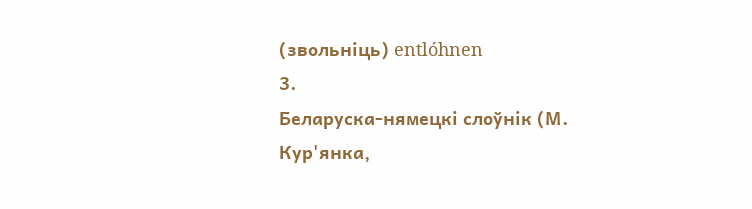(звольніць) entlóhnen
3.
Беларуска-нямецкі слоўнік (М. Кур'янка,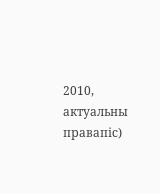2010, актуальны правапіс)